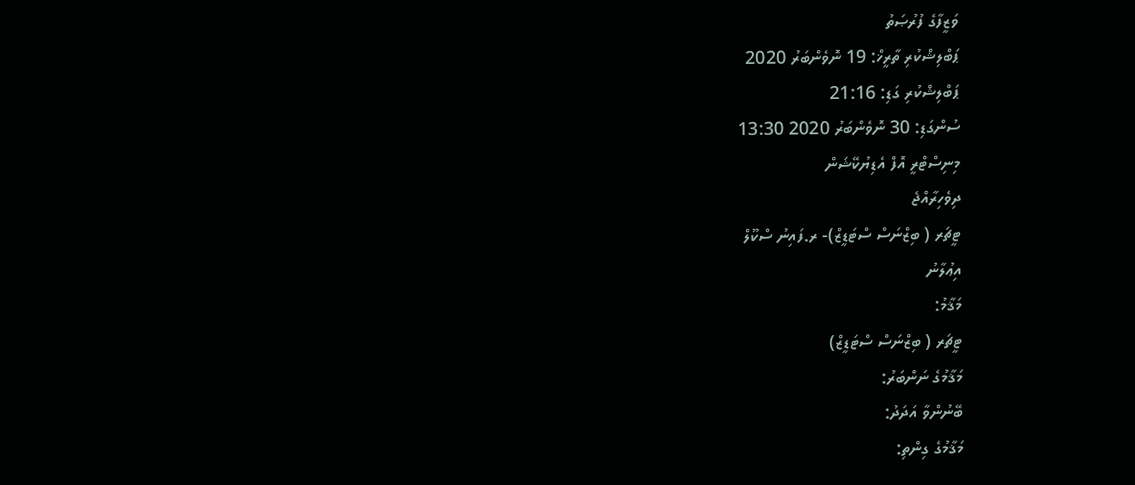ވަޒީފާގެ ފުރުޞަތު
ޕަބްލިޝްކުރި ތާރީޚް: 19 ނޮވެންބަރު 2020
ޕަބްލިޝްކުރި ގަޑި: 21:16
ސުންގަޑި: 30 ނޮވެންބަރު 2020 13:30
މިނިސްޓްރީ އޮފް އެޑިޔުކޭޝަން
ދިވެހިރާއްޖެ
ޓީޗަރ ( ބިޒްނަސް ސްޓަޑީޒް)- ރ.ފައިނު ސްކޫލް
އިޢުލާނު
މަޤާމު:
ޓީޗަރ ( ބިޒްނަސް ސްޓަޑީޒް)
މަޤާމުގެ ނަންބަރު:
ބޭނުންވާ އަދަދު:
މަޤާމުގެ ގިންތި: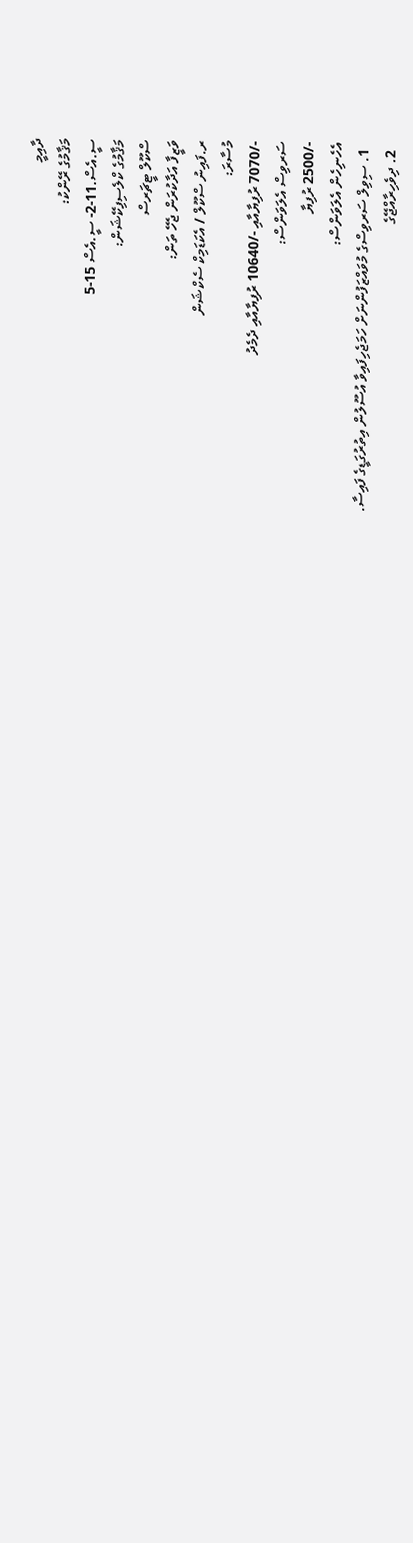ދާއިމީ
މަޤާމުގެ ރޭންކު:
ސީ.އެސް.11-2- ސީ.އެސް 15-5
މަޤާމުގެ ކްލެސިފިކޭޝަން:
ސްކޫލް ޓީޗަރސް
ވަޒީފާ އަދާކުރަން ޖެހޭ ތަން:
ރ.ފައިނު ސްކޫލް / އެކަޑަމިކް ސެކްޝަން
މުސާރަ:
-/7070 ރުފިޔާއާއި -/10640 ރުފިޔާއާއި ދެމެދު
ސަރވިސް އެލަވަންސް:
-/2500 ރުފިޔާ
އެހެނިހެން އެލަވަންސް:
  1. ސިވިލް ސަރވިސްގެ މުވައްޒަފުންނަށް ހަމަޖެހިފައިވާ އުސޫލުން އިތުރުގަޑީގެ ފައިސާ.
  2. ދިވެހިރާއްޖޭގެ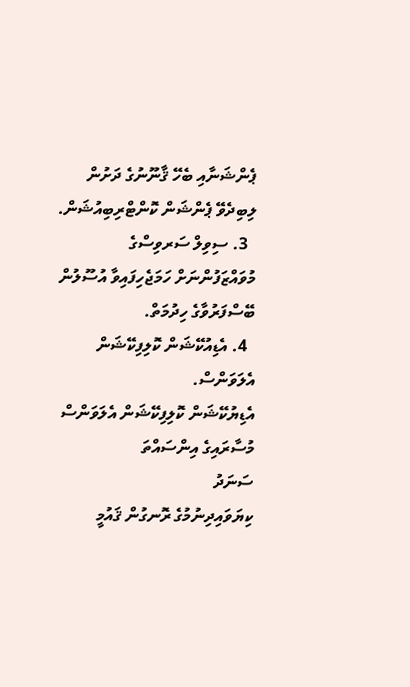ޕެންޝަނާއި ބެހޭ ޤާނޫނުގެ ދަށުން ލިބިދެވޭ ޕެންޝަން ކޮންޓްރިބިއުޝަން.
  3. ސިވިލް ސަރވިސްގެ މުވައްޒަފުންނަށް ހަމަޖެހިފައިވާ އުސޫލުން ބޭސްފަރުވާގެ ހިދުމަތް.
  4. އެޑިއުކޭޝަން ކޮލިފިކޭޝަން އެލަވަންސް.
އެޑިޔުކޭޝަން ކޮލިފިކޭޝަން އެލަވަންސް
މުސާރައިގެ އިންސައްތަ
ސަނަދު
ކިޔަވައިދިނުމުގެ ރޮނގުން ޤައުމީ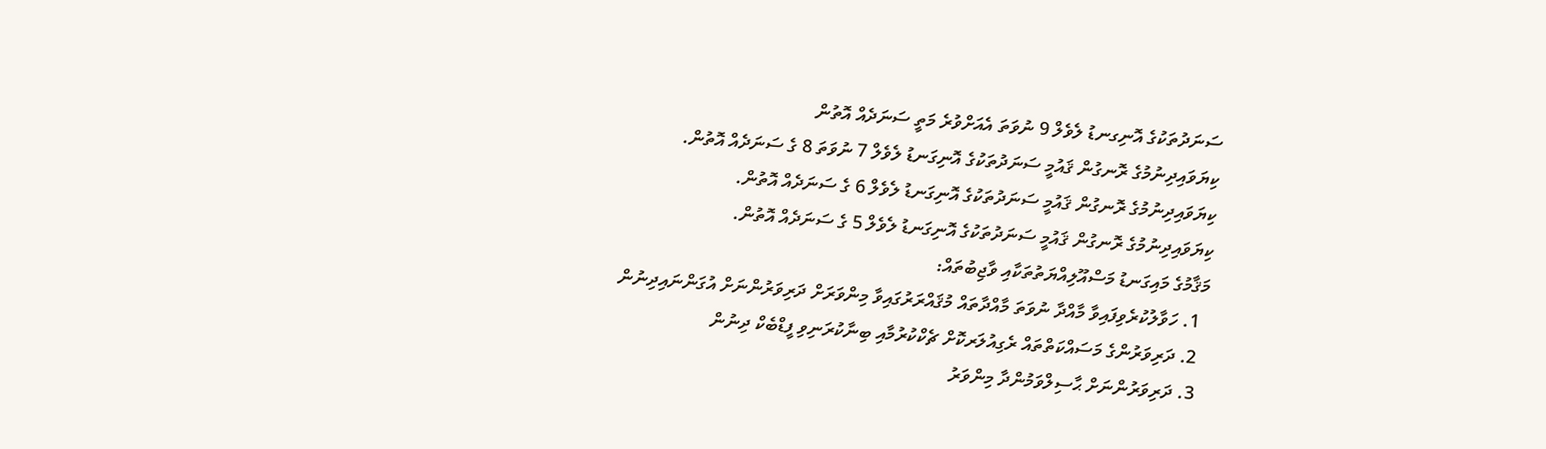ސަނަދުތަކުގެ އޮނިގނޑު ލެވެލް 9 ނުވަތަ އެއަށްވުރެ މަތީ ސަނަދެއް އޮތުން
ކިޔަވައިދިނުމުގެ ރޮނގުން ޤައުމީ ސަނަދުތަކުގެ އޮނިގަނޑު ލެވެލް 7 ނުވަތަ 8 ގެ ސަނަދެއް އޮތުން.
ކިޔަވައިދިނުމުގެ ރޮނގުން ޤައުމީ ސަނަދުތަކުގެ އޮނިގަނޑު ލެވެލް 6 ގެ ސަނަދެއް އޮތުން.
ކިޔަވައިދިނުމުގެ ރޮނގުން ޤައުމީ ސަނަދުތަކުގެ އޮނިގަނޑު ލެވެލް 5 ގެ ސަނަދެއް އޮތުން.
މަޤާމުގެ މައިގަނޑު މަސްއޫލިއްޔަތުތަކާއި ވާޖިބުތައް:
  1. ހަވާލުކުރެވިފައިވާ މާއްދާ ނުވަތަ މާއްދާތައް މުޤައްރަރުގައިވާ މިންވަރަށް ދަރިވަރުންނަށް އުގަންނައިދިނުން
  2. ދަރިވަރުންގެ މަސައްކަތްތައް ރެގިއުލަރކޮށް ޗެކްކުރުމާއި ބިނާކުރަނިވި ފީޑްބެކް ދިނުން
  3. ދަރިވަރުންނަށް ޙާސިލްވަމުންދާ މިންވަރު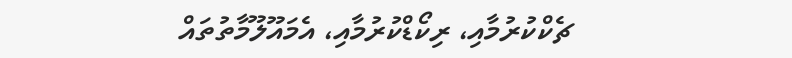ޗެކްކުރުމާއި، ރިކޯޑްކުރުމާއި، އެމައޫލޫމާތުތައް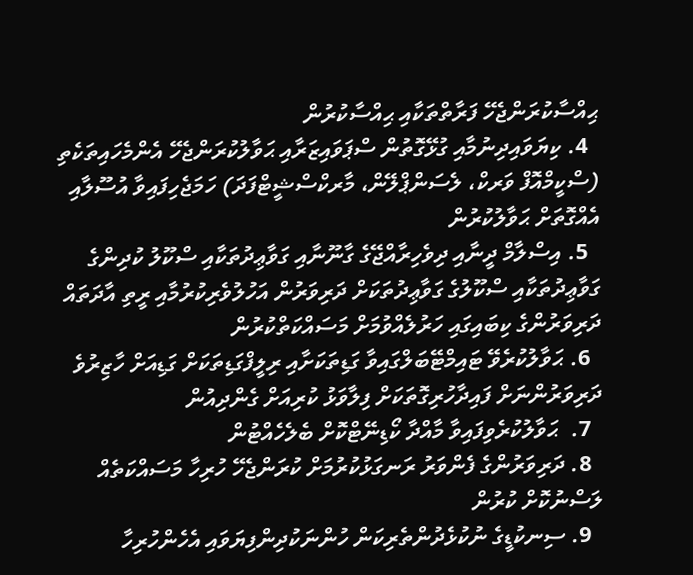ޙިއްސާކުރަންޖެހޭ ފަރާތްތަކާއި ޙިއްސާކުރުން
  4. ކިޔަވައިދިނުމާއި ގުޅޭގޮތުން ސްޕަވައިޒަރާއި ޙަވާލުކުރަންޖެހޭ އެންމެހައިތަކެތި (ސްކީމްއޮފް ވަރކް، ލެސަންޕްލޭން، މާރކްސްޝީޓްފަދަ) ހަމަޖެހިފައިވާ އުސޫލާއި އެއްގޮތަށް ޙަވާލުކުރުން
  5. އިސްލާމް ދީނާއި ދިވެހިރާއްޖޭގެ ގާނޫނާއި ގަވާޢިދުތަކާއި ސްކޫލު ކުދިންގެ ގަވާޢިދުތަކާއި ސްކޫލުގެ ގަވާޢިދުތަކަށް ދަރިވަރުން އަހުލުވެރިކުރުމާއި ރީތި އާދަތައް ދަރިވަރުންގެ ކިބައިގައި ހަރުލެއްވުމަށް މަސައްކަތްކުރުން
  6. ޙަވާލުކުރެވޭ ޓައިމްޓޭބަލްގައިވާ ގަޑިތަކަށާއި ރިލީފްގަޑިތަކަށް ގަޑިއަށް ހާޒިރުވެ ދަރިވަރުންނަށް ފައިދާހުރިގޮތަކަށް ފިލާވަޅު ކުރިއަށް ގެންދިއުން
  7.  ޙަވާލުކުރެވިފައިވާ މާއްދާ ކޯޑިނޭޓްކޮށް ބެލެހެއްޓުން
  8. ދަރިވަރުންގެ ފެންވަރު ރަނގަޅުކުރުމަށް ކުރަންޖެހޭ ހުރިހާ މަސައްކަތެއް ލަސްނުކޮށް ކުރުން
  9. ސިނކުޑީގެ ނުކުޅެދުންތެރިކަން ހުންނަކުދިންފިޔަވައި އެހެންހުރިހާ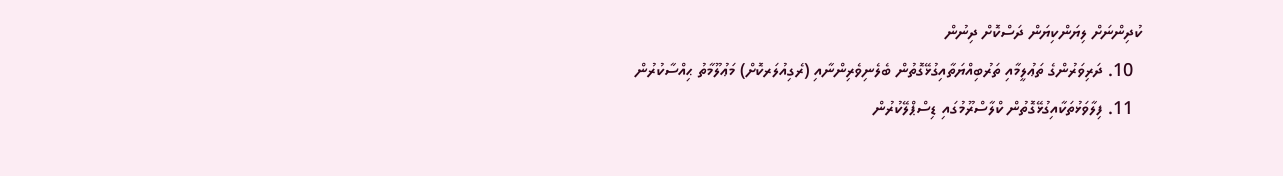ކުދިންނަށް ލިޔަންކިޔަން ދަސްކޮށް ދިނުން
  10. ދަރިވަރުންގެ ތަޢުލީމާއި ތަރުބިއްޔަތާއިގުޅޭގޮތުން ބެލެނިވެރިންނާއި (ރެގިއުލަރކޮށް) މަޢުލޫމާތު ޙިއްސާކުރުން
  11. ފިލާވަޅުތަކާއިގުޅޭގޮތުން ކްލާސްރޫމުގައި ޑިސްޕްލޭކުރުން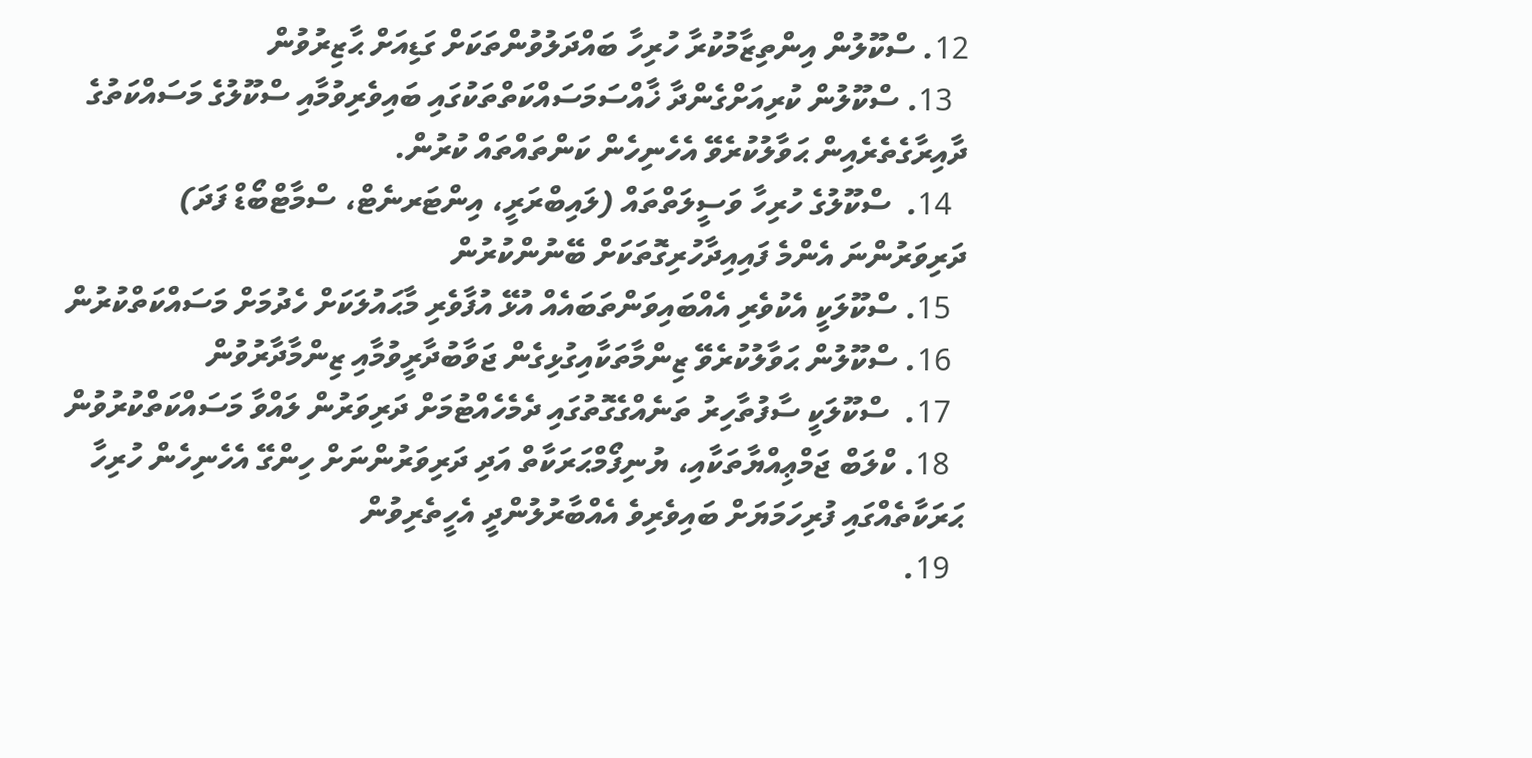12. ސްކޫލުން އިންތިޒާމުކުރާ ހުރިހާ ބައްދަލުވުންތަކަށް ގަޑިއަށް ޙާޒިރުވުން
  13. ސްކޫލުން ކުރިއަށްގެންދާ ޚާއްސަމަސައްކަތްތަކުގައި ބައިވެރިވުމާއި ސްކޫލުގެ މަސައްކަތުގެ ދާއިރާގެތެރެއިން ޙަވާލުކުރެވޭ އެހެނިހެން ކަންތައްތައް ކުރުން.
  14.  ސްކޫލުގެ ހުރިހާ ވަސީލަތްތައް (ލައިބްރަރީ، އިންޓަރނެޓް، ސްމާޓްބޯޑް ފަދަ) ދަރިވަރުންނަ އެންމެ ފައިއިދާހުރިގޮތަކަށް ބޭނުންކުރުން
  15. ސްކޫލަކީ އެކުވެރި އެއްބައިވަންތަބައެއް އުޅޭ އުފާވެރި މާޙައުލަކަށް ހެދުމަށް މަސައްކަތްކުރުން
  16. ސްކޫލުން ޙަވާލުކުރެވޭ ޒިންމާތަކާއިގުޅިގެން ޖަވާބުދާރީވުމާއި ޒިންމާދާރުވުން
  17.  ސްކޫލަކީ ސާފުތާހިރު ތަނެއްގެގޮތުގައި ދެމެހެއްޓުމަށް ދަރިވަރުން ލައްވާ މަސައްކަތްކުރުވުން
  18. ކްލަބް ޖަމްޢިއްޔާތަކާއި، ޔުނިފޯމްޙަރަކާތް އަދި ދަރިވަރުންނަށް ހިންގޭ އެހެނިހެން ހުރިހާ ޙަރަކާތެއްގައި ފުރިހަމަޔަށް ބައިވެރިވެ އެއްބާރުލުންދީ އެހީތެރިވުން
  19.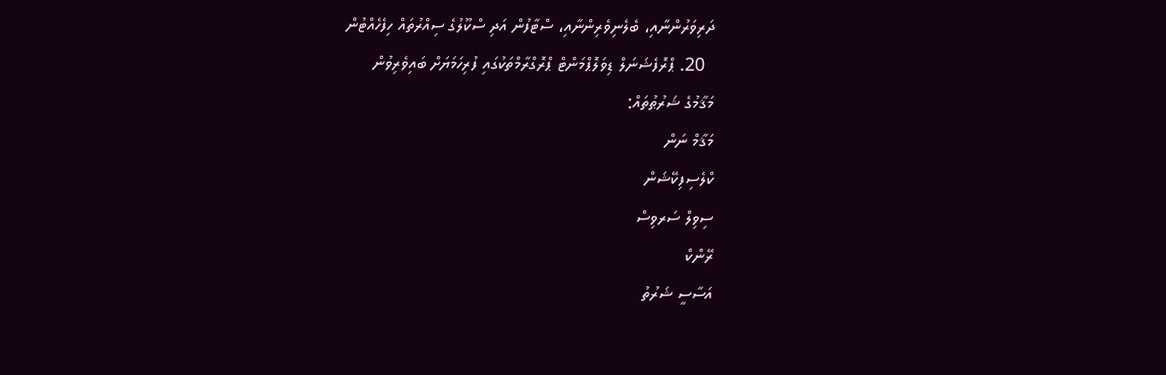ދަރިވަރުންނާއި، ބެލެނިވެރިންނާއި، ސްޓާފުން އަދި ސްކޫލުގެ ސިއްރުތައް ހިފެހެއްޓުން
  20. ޕްރޮފެޝަނަލް ޑިވަލޮޕްމަންޓް ޕްރޮގްރާމްތަކުގައި ފުރިހަމަޔަށް ބައިވެރިވުން
މަޤާމުގެ ޝަރުޠުތައް:
މަޤާމް ނަން
ކްލެސިފިކޭޝަން
ސިވިލް ސަރވިސް
ރޭންކް
އަސާސީ ޝަރުތު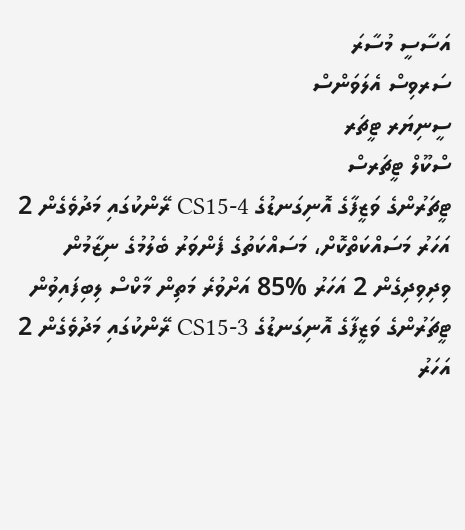އަސާސީ މުސާރަ
ސަރވިސް އެލަވަންސް
ސީނިޔަރ ޓީޗަރ
ސްކޫލް ޓީޗަރސް
ޓީޗަރުންގެ ވަޒީފާގެ އޮނިގަނޑުގެ CS15-4 ރޭންކުގައި މަދުވެގެން 2 އަހަރު މަސައްކަތްކޮށް، މަސައްކަތުގެ ފެންވަރު ބެލުމުގެ ނިޒާމުން ވިދިވިދިގެން 2 އަހަރު %85 އަށްވުރެ މަތިން މާކްސް ލިބިފައިވުން
ޓީޗަރުންގެ ވަޒީފާގެ އޮނިގަނޑުގެ CS15-3 ރޭންކުގައި މަދުވެގެން 2 އަހަރު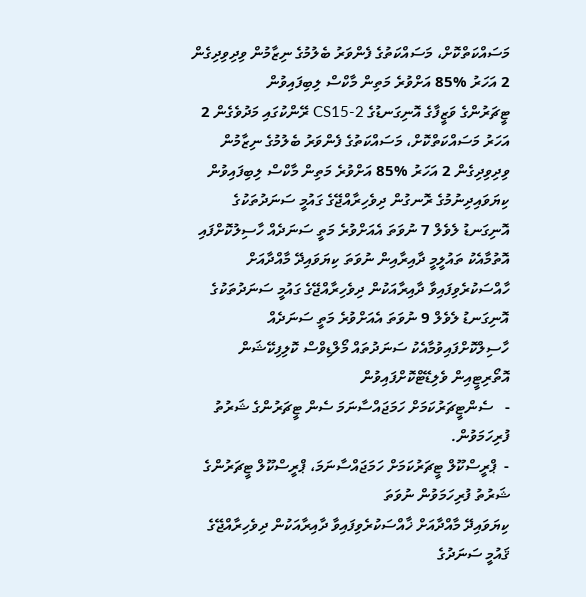މަސައްކަތްކޮށް، މަސައްކަތުގެ ފެންވަރު ބެލުމުގެ ނިޒާމުން ވިދިވިދިގެން 2 އަހަރު %85 އަށްވުރެ މަތިން މާކްސް ލިބިފައިވުން
ޓީޗަރުންގެ ވަޒީފާގެ އޮނިގަނޑުގެ CS15-2 ރޭންކުގައި މަދުވެގެން 2 އަހަރު މަސައްކަތްކޮށް، މަސައްކަތުގެ ފެންވަރު ބެލުމުގެ ނިޒާމުން ވިދިވިދިގެން 2 އަހަރު %85 އަށްވުރެ މަތިން މާކްސް ލިބިފައިވުން
ކިޔަވައިދިނުމުގެ ރޮނގުން ދިވެހިރާއްޖޭގެ ގައުމީ ސަނަދުތަކުގެ އޮނިގަނޑު ލެވެލް 7 ނުވަތަ އެއަށްވުރެ މަތީ ސަނަދެއް ހާސިލުކޮށްފައި އޮތުމާއެކު ތައުލީމީ ދާއިރާއިން ނުވަތަ ކިޔަވައިދޭ މާއްދާއަށް  ހާއްސަކުރެވިފައިވާ ދާއިރާއަކުން ދިވެހިރާއްޖޭގެ ގައުމީ ސަނަދުތަކުގެ އޮނިގަނޑު ލެވެލް 9 ނުވަތަ އެއަށްވުރެ މަތީ ސަނަދެއް ހާސިލްކޮށްފައިވުމާއެކު ސަނަދުތައް މޯލްޑިވްސް ކޮލިފިކޭޝަން އޮތޯރިޓީއިން ވެލިޑޭޓްކޮށްފައިވުން
-   ސެންޓީޗަރުކަމަށް ހަމަޖައްސާނަމަ ސެން ޓީޗަރުންގެ ޝަރުތު ފުރިހަމަވުން.
-  ޕްރީސްކޫލް ޓީޗަރުކަމަށް ހަމަޖައްސާނަމަ، ޕްރީސްކޫލް ޓީޗަރުންގެ ޝަރުތު ފުރިހަމަވުން ނުވަތަ
ކިޔަވައިދޭ މާއްދާއަށް ޚާއްސަކުރެވިފައިވާ ދާއިރާއަކުން ދިވެހިރާއްޖޭގެ ޤައުމީ ސަނަދުގެ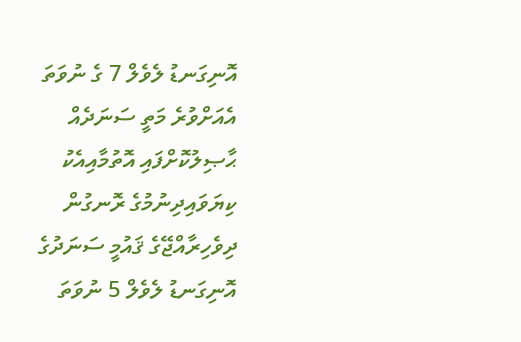އޮނިގަނޑު ލެވެލް 7 ގެ ނުވަތަ އެއަށްވުރެ މަތީ ސަނަދެއް ޙާޞިލުކޮށްފައި އޮތުމާއިއެކު ކިޔަވައިދިނުމުގެ ރޮނގުން ދިވެހިރާއްޖޭގެ ޤައުމީ ސަނަދުގެ އޮނިގަނޑު ލެވެލް 5 ނުވަތަ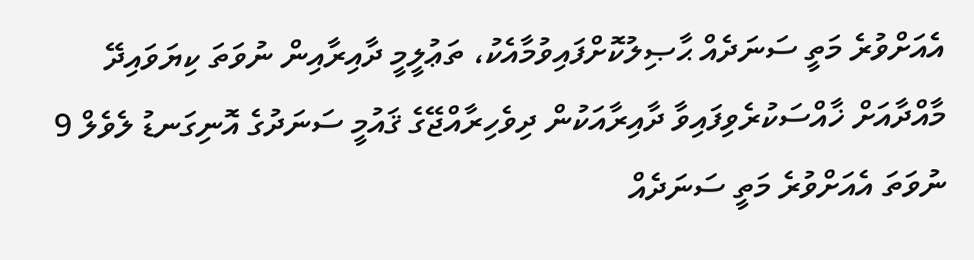އެއަށްވުރެ މަތީ ސަނަދެއް ޙާޞިލުކޮށްފައިވުމާއެކު، ތަޢުލީމީ ދާއިރާއިން ނުވަތަ ކިޔަވައިދޭ މާއްދާއަށް ޚާއްސަކުރެވިފައިވާ ދާއިރާއަކުން ދިވެހިރާއްޖޭގެ ޤައުމީ ސަނަދުގެ އޮނިގަނޑު ލެވެލް 9 ނުވަތަ އެއަށްވުރެ މަތީ ސަނަދެއް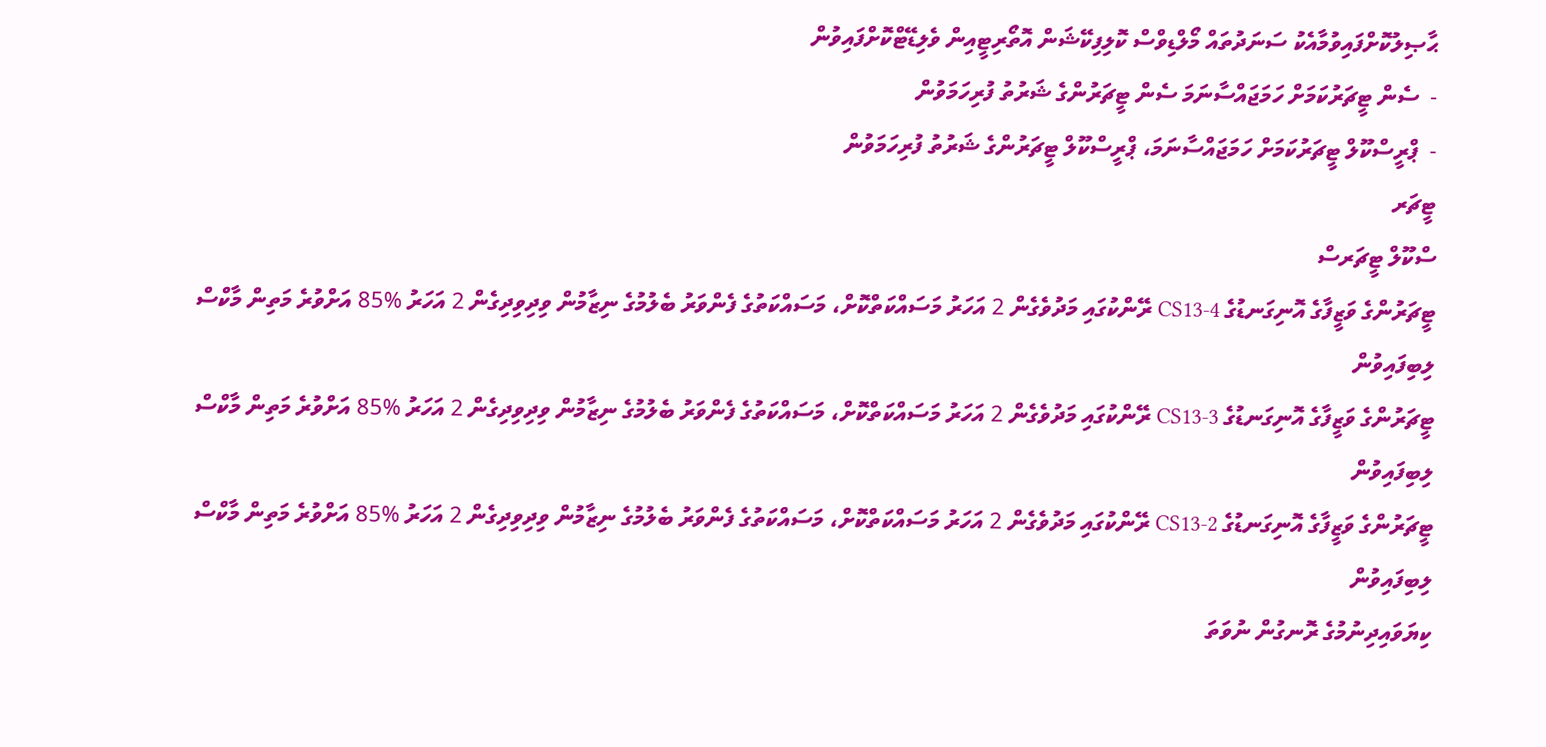ޙާޞިލުކޮށްފައިވުމާއެކު ސަނަދުތައް މޯލްޑިވްސް ކޮލިފިކޭޝަން އޮތޯރިޓީއިން ވެލިޑޭޓްކޮށްފައިވުން
-  ސެން ޓީޗަރުކަމަށް ހަމަޖައްސާނަމަ ސެން ޓީޗަރުންގެ ޝަރުތު ފުރިހަމަވުން
-  ޕްރީސްކޫލް ޓީޗަރުކަމަށް ހަމަޖައްސާނަމަ، ޕްރީސްކޫލް ޓީޗަރުންގެ ޝަރުތު ފުރިހަމަވުން
ޓީޗަރ
ސްކޫލް ޓީޗަރސް
ޓީޗަރުންގެ ވަޒީފާގެ އޮނިގަނޑުގެ CS13-4 ރޭންކުގައި މަދުވެގެން 2 އަހަރު މަސައްކަތްކޮށް، މަސައްކަތުގެ ފެންވަރު ބެލުމުގެ ނިޒާމުން ވިދިވިދިގެން 2 އަހަރު %85 އަށްވުރެ މަތިން މާކްސް ލިބިފައިވުން
ޓީޗަރުންގެ ވަޒީފާގެ އޮނިގަނޑުގެ CS13-3 ރޭންކުގައި މަދުވެގެން 2 އަހަރު މަސައްކަތްކޮށް، މަސައްކަތުގެ ފެންވަރު ބެލުމުގެ ނިޒާމުން ވިދިވިދިގެން 2 އަހަރު %85 އަށްވުރެ މަތިން މާކްސް ލިބިފައިވުން
ޓީޗަރުންގެ ވަޒީފާގެ އޮނިގަނޑުގެ CS13-2 ރޭންކުގައި މަދުވެގެން 2 އަހަރު މަސައްކަތްކޮށް، މަސައްކަތުގެ ފެންވަރު ބެލުމުގެ ނިޒާމުން ވިދިވިދިގެން 2 އަހަރު %85 އަށްވުރެ މަތިން މާކްސް ލިބިފައިވުން
ކިޔަވައިދިނުމުގެ ރޮނގުން ނުވަތަ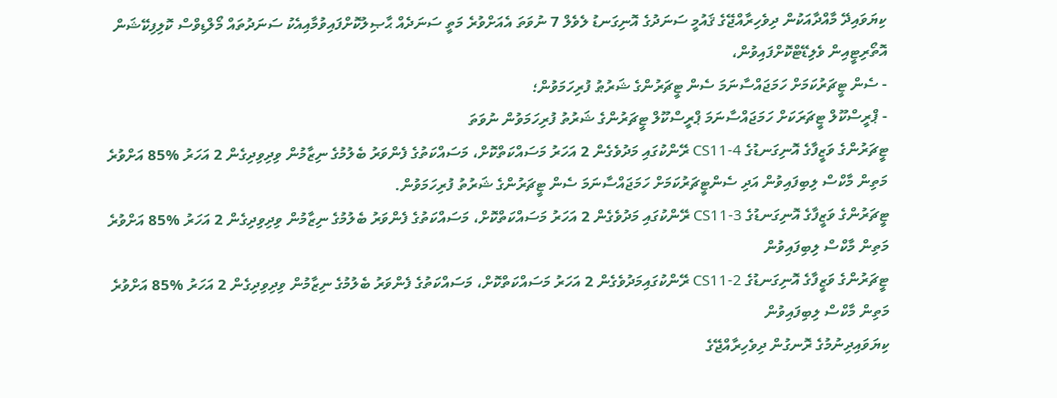ކިޔަވައިދޭ މާއްދާއަކުން ދިވެހިރާއްޖޭގެ ޤައުމީ ސަނަދުގެ އޮނިގަނޑު ލެވެލް 7 ނުވަތަ އެއަށްވުރެ މަތީ ސަނަދެއް ޙާޞިލުކޮށްފައިވުމާއިއެކު ސަނަދުތައް މޯލްޑިވްސް ކޮލިފިކޭޝަން އޮތޯރިޓީއިން ވެލިޑޭޓްކޮށްފައިވުން،
- ސެން ޓީޗަރުކަމަށް ހަމަޖައްސާނަމަ ސެން ޓީޗަރުންގެ ޝަރުޠު ފުރިހަމަވުން؛
- ޕްރީސްކޫލް ޓީޗަރަކަށް ހަމަޖައްސާނަމަ ޕްރީސްކޫލް ޓީޗަރުންގެ ޝަރުތު ފުރިހަމަވުން ނުވަތަ
ޓީޗަރުންގެ ވަޒީފާގެ އޮނިގަނޑުގެ CS11-4 ރޭންކުގައި މަދުވެގެން 2 އަހަރު މަސައްކަތްކޮށް، މަސައްކަތުގެ ފެންވަރު ބެލުމުގެ ނިޒާމުން ވިދިވިދިގެން 2 އަހަރު %85 އަށްވުރެ މަތިން މާކްސް ލިބިފައިވުން އަދި ސެންޓީޗަރުކަމަށް ހަމަޖައްސާނަމަ ސެން ޓީޗަރުންގެ ޝަރުތު ފުރިހަމަވުން.
ޓީޗަރުންގެ ވަޒީފާގެ އޮނިގަނޑުގެ CS11-3 ރޭންކުގައި މަދުވެގެން 2 އަހަރު މަސައްކަތްކޮށް، މަސައްކަތުގެ ފެންވަރު ބެލުމުގެ ނިޒާމުން ވިދިވިދިގެން 2 އަހަރު %85 އަށްވުރެ މަތިން މާކްސް ލިބިފައިވުން
ޓީޗަރުންގެ ވަޒީފާގެ އޮނިގަނޑުގެ CS11-2 ރޭންކުގައިމަދުވެގެން 2 އަހަރު މަސައްކަތްކޮށް، މަސައްކަތުގެ ފެންވަރު ބެލުމުގެ ނިޒާމުން ވިދިވިދިގެން 2 އަހަރު %85 އަށްވުރެ މަތިން މާކްސް ލިބިފައިވުން
ކިޔަވައިދިނުމުގެ ރޮނގުން ދިވެހިރާއްޖޭގެ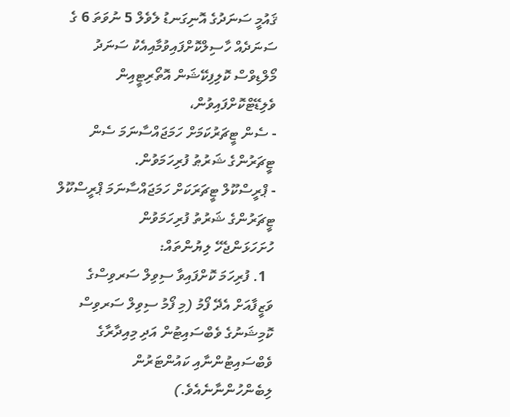ޤައުމީ ސަނަދުގެ އޮނިގަނޑު ލެވެލް 5 ނުވަތަ 6 ގެ ސަނަދެއް ހާސިލްކޮށްފައިވުމާއިއެކު ސަނަދު މޯލްޑިވްސް ކޮލިފިކޭޝަން އޮތޯރިޓީއިން ވެލިޑޭޓްކޮށްފައިވުން،
- ސެން ޓީޗަރުކަމަށް ހަމަޖައްސާނަމަ ސެން ޓީޗަރުންގެ ޝަރުޠު ފުރިހަމަވުން.
- ޕްރީސްކޫލް ޓީޗަރަކަށް ހަމަޖައްސާނަމަ ޕްރީސްކޫލް ޓީޗަރުންގެ ޝަރުތު ފުރިހަމަވުން
ހުށަހަޅަންޖެހޭ ލިޔުންތައް:
  1. ފުރިހަމަ ކޮށްފައިވާ ސިވިލް ސަރވިސްގެ ވަޒީފާއަށް އެދޭ ފޯމު (މި ފޯމު ސިވިލް ސަރވިސް ކޮމިޝަނުގެ ވެބްސައިޓުން އަދި މިއިދާރާގެ ވެބްސައިޓުންނާއި ކައުންޓަރުން ލިބެންހުންނާނެއެވެ.)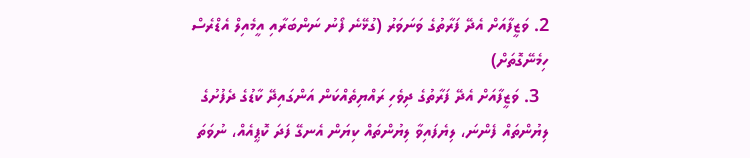2. ވަޒީފާއަށް އެދޭ ފަރާތުގެ ވަނަވަރު (ގުޅޭނެ ފޯނު ނަންބަރާއި އީމެއިލް އެޑްރެސް ހިމެނޭގޮތަށް)
  3. ވަޒީފާއަށް އެދޭ ފަރާތުގެ ދިވެހި ރައްޔިތެއްކަން އަންގައިދޭ ކާޑުގެ ދެފުށުގެ ލިޔުންތައް ފެންނަ، ލިޔެފައިވާ ލިޔުންތައް ކިޔަން އެނގޭ ފަދަ ކޮޕީއެއް، ނުވަތަ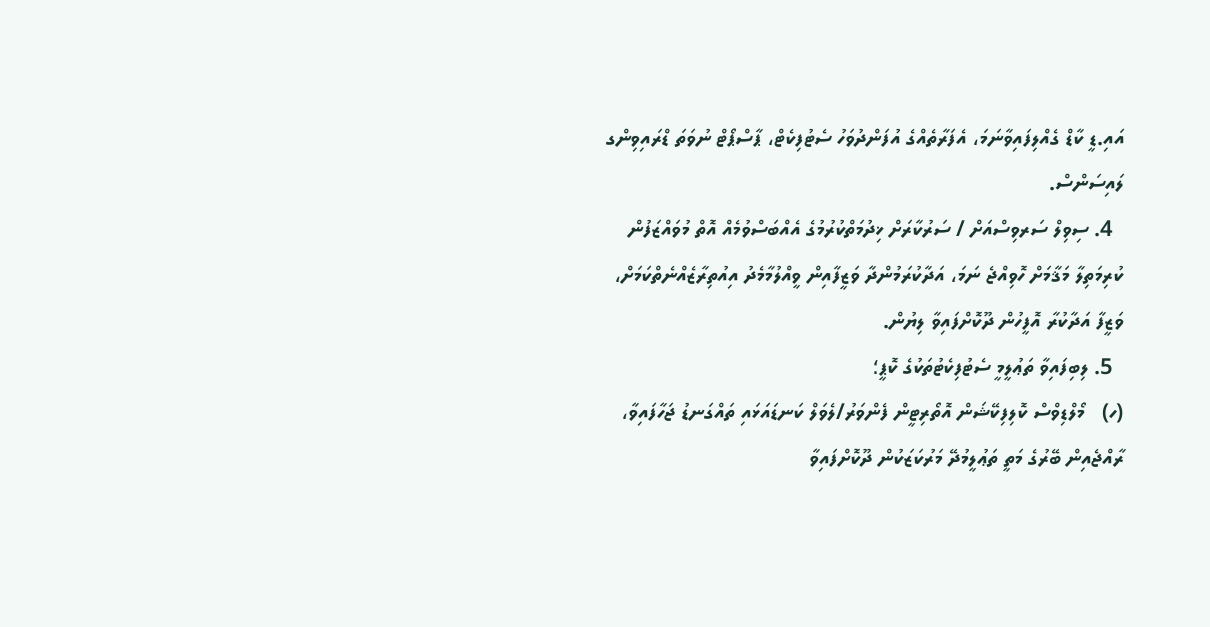އައި.ޑީ ކާޑް ގެއްލިފައިވާނަމަ، އެފަރާތެއްގެ އުފަންދުވަހު ސެޓުފިކެޓް، ޕާސްޕޯޓް ނުވަތަ ޑްރައިވިންގ ލައިސަންސް.
  4. ސިވިލް ސަރވިސްއަށް / ސަރުކާރަށް ޚިދުމަތްކުރުމުގެ އެއްބަސްވުމެއް އޮތް މުވައްޒަފުން ކުރިމަތިލާ މަޤާމަށް ހޮވިއްޖެ ނަމަ، އަދާކުރަމުންދާ ވަޒީފާއިން ވީއްލުމާމެދު އިއުތިރާޒެއްނެތްކަމަށް، ވަޒީފާ އަދާކުރާ އޮފީހުން ދޫކޮށްފައިވާ ލިޔުން.
  5. ލިބިފައިވާ ތަޢުލީމީ ސެޓުފިކެޓުތަކުގެ ކޮޕީ؛
(ހ)   މޯލްޑިވްސް ކޮލިފިކޭޝަން އޮތޯރިޓީން ފެންވަރު/ލެވަލް ކަނޑައަޅައި ތައްގަނޑު ޖަހާފައިވާ، ރާއްޖެއިން ބޭރުގެ މަތީ ތަޢުލީމުދޭ މަރުކަޒަކުން ދޫކޮށްފައިވާ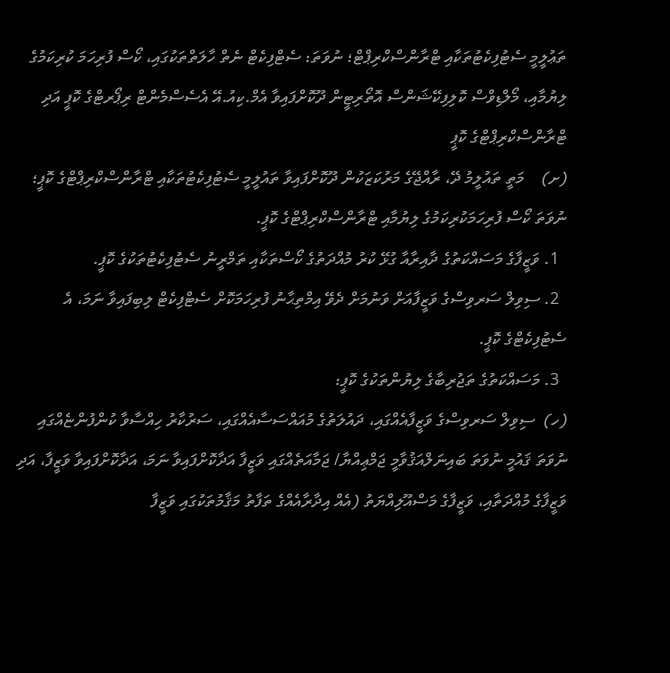ތަޢުލީމީ ސެޓުފިކެޓުތަކާއި ޓްރާންސްކްރިޕްޓް؛ ނުވަތަ: ސެޓްފިކެޓް ނެތް ހާލަތްތަކުގައި، ކޯސް ފުރިހަމަ ކުރިކަމުގެ ލިޔުމާއި، މޯލްޑިވްސް ކޮލިފިކޭޝަންސް އޮތޯރިޓީން ދޫކޮށްފައިވާ އެމް.ކިއު.އޭ އެސެސްމެންޓް ރިޕޯރޓްގެ ކޮޕީ އަދި ޓްރާންސްކްރިޕްޓްގެ ކޮޕީ
(ށ)    މަތީ ތައުލީމު ދޭ، ރާއްޖޭގެ މަރުކަޒަކުން ދޫކޮށްފައިވާ ތައުލީމީ ސެޓުފިކެޓުތަކާއި ޓްރާންސްކްރިޕްޓްގެ ކޮޕީ؛ ނުވަތަ ކޯސް ފުރިހަމަކުރިކަމުގެ ލިޔުމާއި ޓްރާންސްކްރިޕްޓްގެ ކޮޕީ.
  1. ވަޒީފާގެ މަސައްކަތުގެ ދާއިރާއާ ގުޅޭ ކުރު މުއްދަތުގެ ކޯސްތަކާއި ތަމްރީނު ސެޓުފިކެޓުތަކުގެ ކޮޕީ.
  2. ސިވިލް ސަރވިސްގެ ވަޒީފާއަށް ވަނުމަށް ދެވޭ އިމްތިޙާނު ފުރިހަމަކޮށް ސެޓްފިކެޓް ލިބިފައިވާ ނަމަ، އެ ސެޓުފިކެޓްގެ ކޮޕީ.
  3. މަސައްކަތުގެ ތަޖުރިބާގެ ލިޔުންތަކުގެ ކޮޕީ:
(ހ)  ސިވިލް ސަރވިސްގެ ވަޒީފާއެއްގައި، ދައުލަތުގެ މުއައްސަސާއެއްގައި، ސަރުކާރު ހިއްސާވާ ކުންފުންޏެއްގައި ނުވަތަ ޤައުމީ ނުވަތަ ބައިނަލްއަޤުވާމީ ޖަމްޢިއްޔާ/ ޖަމާއަތެއްގައި ވަޒީފާ އަދާކޮށްފައިވާ ނަމަ، އަދާކޮށްފައިވާ ވަޒީފާ، އަދި ވަޒީފާގެ މުއްދަތާއި، ވަޒީފާގެ މަސްއޫލިއްޔަތު (އެއް އިދާރާއެއްގެ ތަފާތު މަޤާމުތަކުގައި ވަޒީފާ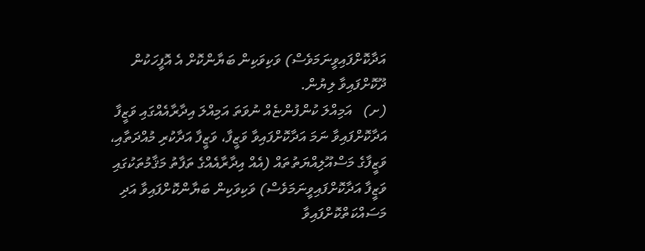އަދާކޮށްފައިވީނަމަވެސް) ވަކިވަކިން ބަޔާންކޮށް އެ އޮފީހަކުން ދޫކޮށްފައިވާ ލިޔުން.
(ށ)   އަމިއްލަ ކުންފުންޏެއް ނުވަތަ އަމިއްލަ އިދާރާއެއްގައި ވަޒީފާ އަދާކޮށްފައިވާ ނަމަ އަދާކޮށްފައިވާ ވަޒީފާ، ވަޒީފާ އަދާކުރި މުއްދަތާއި، ވަޒީފާގެ މަސްއޫލިއްޔަތުތައް (އެއް އިދާރާއެއްގެ ތަފާތު މަޤާމުތަކުގައި ވަޒީފާ އަދާކޮށްފައިވީނަމަވެސް) ވަކިވަކިން ބަޔާންކޮށްފައިވާ އަދި މަސައްކަތްކޮށްފައިވާ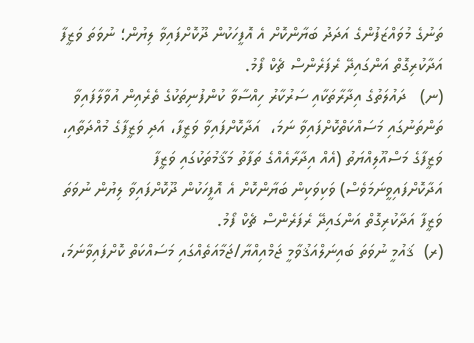ތަނުގެ މުވައްޒަފުންގެ އަދަދު ބަޔާންކޮށް އެ އޮފީހަކުން ދޫކޮށްފައިވާ ލިޔުން؛ ނުވަތަ ވަޒީފާ އަދާކުރިގޮތް އަންގައިދޭ ރެފަރެންސް ޗެކް ފޯމު.
(ނ)   ދައުލަތުގެ އިދާރާތަކާއި ސަރުކާރު ހިއްސާވާ ކުންފުނިތަކުގެ ތެރެއިން އުވާލާފައިވާ ތަންތަނުގައި މަސައްކަތްކޮށްފައިވާ ނަމަ،  އަދާކޮށްފައިވާ ވަޒީފާ، އަދި ވަޒީފާގެ މުއްދަތާއި، ވަޒީފާގެ މަސްއޫލިއްޔަތު (އެއް އިދާރާއެއްގެ ތަފާތު މަޤާމުތަކުގައި ވަޒީފާ އަދާކޮށްފައިވީނަމަވެސް) ވަކިވަކިން ބަޔާންކޮށް އެ އޮފީހަކުން ދޫކޮށްފައިވާ ލިޔުން ނުވަތަ ވަޒީފާ އަދާކުރިގޮތް އަންގައިދޭ ރެފަރެންސް ޗެކް ފޯމު.
(ރ)  ޤައުމީ ނުވަތަ ބައިނަލްއަޤުވާމީ ޖަމްއިއްޔާ/ޖަމާއަތެއްގައި މަސައްކަތް ކޮށްފައިވާނަމަ،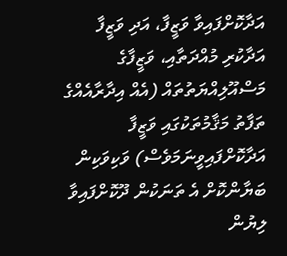އަދާކޮށްފައިވާ ވަޒީފާ، އަދި ވަޒީފާ އަދާކުރި މުއްދަތާއި، ވަޒީފާގެ މަސްއޫލިއްޔަތުތައް (އެއް އިދާރާއެއްގެ ތަފާތު މަޤާމުތަކުގައި ވަޒީފާ އަދާކޮށްފައިވީނަމަވެސް) ވަކިވަކިން ބަޔާންކޮށް އެ ތަނަކުން ދޫކޮށްފައިވާ ލިޔުން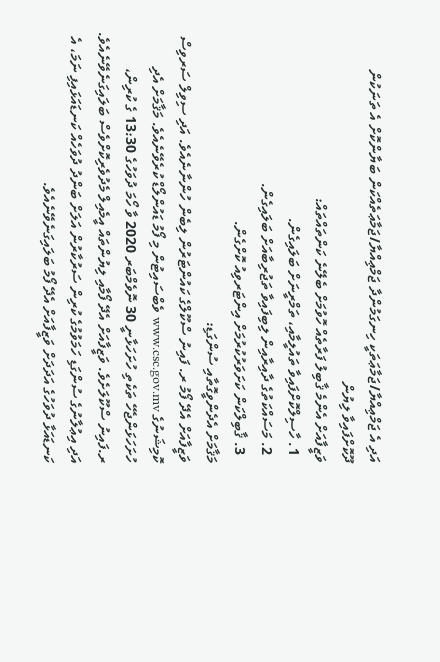އަދި އެ ޖަމްޢިއްޔާ/ޖަމާޢަތަކީ ހިނގަމުންދާ ޖަމްޢިއްޔާ/ޖަމާޢަތެއްކަން ބަޔާންކޮށް އެ ތަނަކުން ދޫކޮށްފައިވާ ލިޔުން
ވަޒީފާއަށް އެންމެ ޤާބިލު ފަރާތެއް ހޮވުމަށް ބެލޭނެ ކަންތައްތައް:
  1. ހާސިލްކޮށްފައިވާ ތައުލީމާއި، ތަމްރީނަށް ބަލައިގެން.
  2. މަސައްކަތުގެ ދާއިރާއިން ލިބިފައިވާ ތަޖުރިބާއަށް ބަލައިގެން.
  3. ޤާބިލްކަން ކަށަވަރުކުރުމަށް އިންޓަރވިއު ކޮށްގެން.
މަޤާމަށް އެދެންވީގޮތާއި ސުންގަޑި:
ވަޒީފާއަށް އެދޭ ފޯމު ރ. ފައިނު ސްކޫލްގެ ކައުންޓަރުން ލިބެން ހުންނާނެއެވެ. އަދި ސިވިލް ސަރވިސް ކޮމިޝަނުގެ www.csc.gov.mv ވެބްސައިޓުން މި ފޯމު ޑައުންލޯޑް ކުރެވޭނެއެވެ. މަޤާމަށް އެދި ހުށަހަޅަންޖެހޭ ތަކެތި ހުށަހަޅާނީ 30 ނޮވެމްބަރ 2020 ވާ ހޯމަ ދުވަހުގެ 13:30 ގެ ކުރިން، ރ.ފައިނު ސްކޫލަށެވެ. ވަޒީފާއަށް އެދޭ ފޯމާއި ލިޔުންތައް އީމެއިލް މެދުވެރިކޮށްވެސް ބަލައިގަނެވޭނެއެވެ.
އަދި އިޢުލާނުގެ ސުންގަޑި ހަމަވުމުގެ ކުރިން ސަރުކާރުން އަލަށް ބަންދު ދުވަހެއް ކަނޑައަޅައިފި ނަމަ، އެ ކަނޑައަޅާ ދުވަހުގެ އަދަދަށް ވަޒީފާއަށް އެދޭ ފޯމު ބަލައިގަނެވޭނެއެވެ.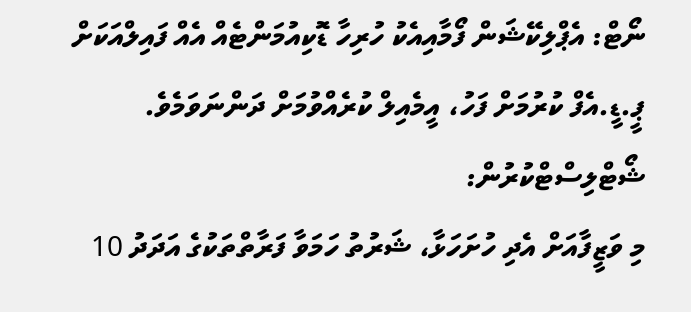ނޯޓް: އެޕްލިކޭޝަން ފޯމާއިއެކު ހުރިހާ ޑޮކިއުމަންޓެއް އެއް ފައިލްއަކަށް ޕީ.ޑީ.އެފް ކުރުމަށް ފަހު، އީމެއިލް ކުރެއްވުމަށް ދަންނަވަމެވެ.
ޝޯޓްލިސްޓްކުރުން:
މި ވަޒީފާއަށް އެދި ހުށަހަޅާ، ޝަރުތު ހަމަވާ ފަރާތްތަކުގެ އަދަދު 10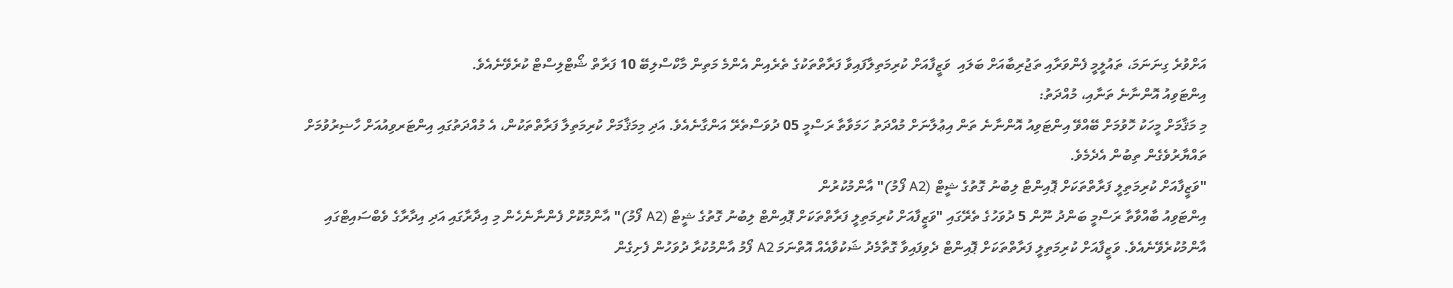އަށްވުރެ ގިނަނަމަ، ތައުލީމީ ފެންވަރާއި ތަޖުރިބާއަށް ބަލައި  ވަޒީފާއަށް ކުރިމަތިލާފައިވާ ފަރާތްތަކުގެ ތެރެއިން އެންމެ މަތިން މާކްސްލިބޭ 10 ފަރާތް ޝޯޓްލިސްޓް ކުރެވޭނެއެވެ.
އިންޓަވިއު އޮންނާނެ ތަނާއި، މުއްދަތު:
މި މަޤާމަށް މީހަކު ހޮވުމަށް ބޭއްވޭ އިންޓަވިއު އޮންނާނެ ތަން އިޢުލާނަށް މުއްދަތު ހަމަވާތާ ރަސްމީ 05 ދުވަސްތެރޭ އަންގާނެއެވެ. އަދި މިމަޤާމަށް ކުރިމަތިލާ ފަރާތްތަކުން، އެ މުއްދަތުގައި އިންޓަރވިއުއަށް ހާޟިރުވުމަށް ތައްޔާރުވެގެން ތިބުން އެދެމެވެ.
"ވަޒީފާއަށް ކުރިމަތިލީ ފަރާތްތަކަށް ޕޮއިންޓް ލިބުނު ގޮތުގެ ޝީޓް (A2 ފޯމު)" އާންމުކުރުން
އިންޓަވިއު ބާއްވާތާ ރަސްމީ ބަންދު ނޫން 5 ދުވަހުގެ ތެރޭގައި "ވަޒީފާއަށް ކުރިމަތިލީ ފަރާތްތަކަށް ޕޮއިންޓް ލިބުނު ގޮތުގެ ޝީޓް (A2 ފޯމު)" އާންމުކޮށް ފެންނާނެހެން މި އިދާރާގައި އަދި އިދާރާގެ ވެބްސައިޓްގައި އާންމުކުރެވޭނެއެވެ. ވަޒީފާއަށް ކުރިމަތިލީ ފަރާތްތަކަށް ޕޮއިންޓް ދެވިފައިވާ ގޮތާމެދު ޝަކުވާއެއް އޮތްނަމަ A2 ފޯމު އާންމުކުރާ ދުވަހުން ފެށިގެން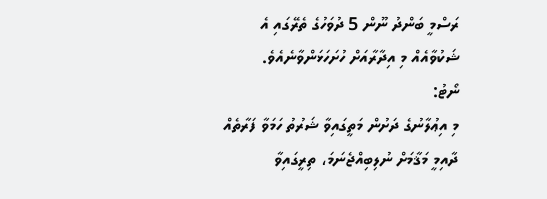ރަސްމީ ބަންދު ނޫން 5 ދުވަހުގެ ތެރޭގައި އެ ޝަކުވާއެއް މި އިދާރާއަށް ހުށަހަޅަންވާނެއެވެ.
ނޯޓު:
މި އިޢުލާނުގެ ދަށުން މަތީގައިވާ ޝަރުތު ހަމަވާ ފަރާތެއް ދާއިމީ މަޤާމަށް ނުލިބިއްޖެނަމަ، ތިރީގައިވާ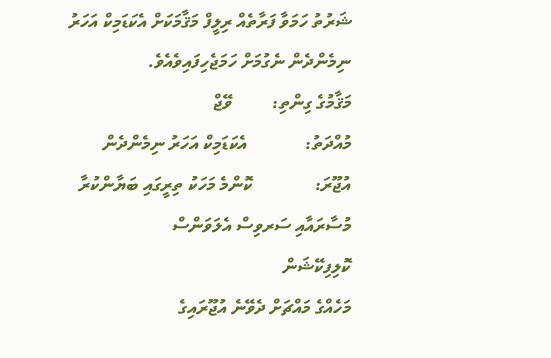ޝަރުތު ހަމަވާ ފަރާތެއް ރިލީފް މަޤާމަކަށް އެކަޑަމިކް އަހަރު ނިމެންދެން ނެގުމަށް ހަމަޖެހިފައިވެއެވެ.
މަޤާމުގެ ގިންތި:         ވޭޖް
މުއްދަތު:             އެކަޑަމިކް އަހަރު ނިމެންދެން
އުޖޫރަ:              ކޮންމެ މަހަކު ތިރީގައި ބަޔާންކުރާ މުސާރައާއި ސަރވިސް އެލަވަންސް
ކޮލިފިކޭޝަން
މަހެއްގެ މައްޗަށް ދެވޭނެ އުޖޫރައިގެ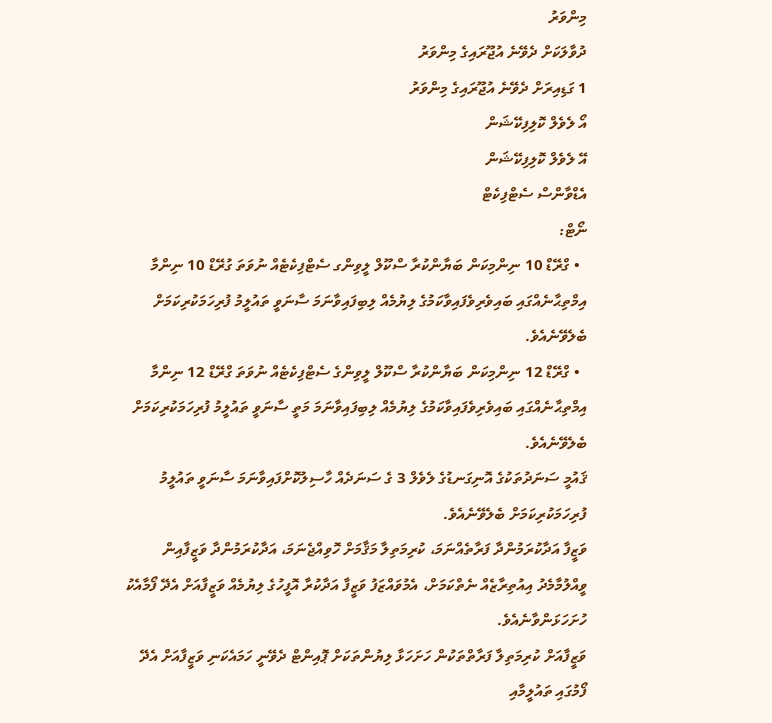މިންވަރު
ދުވާލަކަށް ދެވޭނެ އުޖޫރައިގެ މިންވަރު
1 ގަޑިއިރަށް ދެވޭނެ އުޖޫރައިގެ މިންވަރު
އޯ ލެވެލް ކޮލިފިކޭޝަން
އޭ ލެވެލް ކޮލިފިކޭޝަން
އެޑްވާންސް ސެޓްފިކެޓް
ނޯޓް:
  • ގްރޭޑް 10 ނިންމިކަން ބަޔާންކުރާ ސްކޫލް ލީވިންގ ސެޓްފިކެޓެއް ނުވަތަ ގުރޭޑް 10 ނިންމާ އިމްތިޙާނެއްގައި ބައިވެރިވެފައިވާކަމުގެ ލިޔުމެއް ލިބިފައިވާނަމަ ސާނަވީ ތައުލީމު ފުރިހަމަކުރިކަމަށް ބެލެވޭނެއެވެ.
  • ގްރޭޑް 12 ނިންމިކަން ބަޔާންކުރާ ސްކޫލް ލީވިންގެ ސެޓްފިކެޓެއް ނުވަތަ ގްރޭޑް 12 ނިންމާ އިމްތިޙާނެއްގައި ބައިވެރިވެފައިވާކަމުގެ ލިޔުމެއް ލިބިފައިވާނަމަ މަތީ ސާނަވީ ތައުލީމު ފުރިހަމަކުރިކަމަށް ބެލެވޭނެއެވެ.
ޤައުމީ ސަނަދުތަކުގެ އޮނިގަނޑުގެ ލެވެލް 3 ގެ ސަނަދެއް ހާސިލުކޮށްފައިވާނަމަ ސާނަވީ ތައުލީމު ފުރިހަމަކުރިކަމަށް ބެލެވޭނެއެވެ.
ވަޒީފާ އަދާކުރަމުންދާ ފަރާތެއްނަމަ، ކުރިމަތިލާ މަޤާމަށް ހޮވިއްޖެނަމަ، އަދާކުރަމުންދާ ވަޒީފާއިން ވީއްލުމާމެދު އިއުތިރާޒެއް ނެތްކަމަށް، އެމުވައްޒަފު ވަޒީފާ އަދާކުރާ އޮފީހުގެ ލިޔުމެއް ވަޒީފާއަށް އެދޭ ފޯމާއެކު ހުށަހަޅަންވާނެއެވެ.
ވަޒީފާއަށް ކުރިމަތިލާ ފަރާތްތަކުން ހަށަހަޅާ ލިޔުންތަކަށް ޕޮއިންޓް ދެވޭނީ ހަމައެކަނި ވަޒީފާއަށް އެދޭ ފޯމުގައި ތައުލީމާއި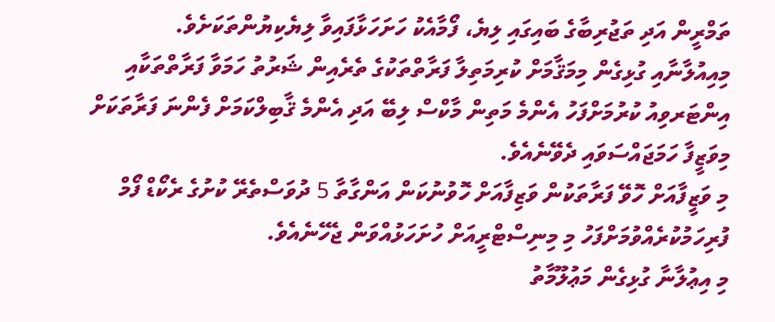ތަމްރީން އަދި ތަޖުރިބާގެ ބައިގައި ލިޔެ، ފޯމާއެކު ހަށަހަޅާފައިވާ ލިޔެކިޔުންތަކަށެވެ.
މިއިއުލާނާއި ގުޅިގެން މިމަޤާމަށް ކުރިމަތިލާ ފަރާތްތަކުގެ ތެރެއިން ޝަރުތު ހަމަވާ ފަރާތްތަކާއި އިންޓަރވިއު ކުރުމަށްފަހު އެންމެ މަތިން މާކްސް ލިބޭ އަދި އެންމެ ޤާބިލްކަމަށް ފެންނަ ފަރާތަކަށް މިވަޒީފާ ހަމަޖައްސަވައި ދެވޭނެއެވެ.
މި ވަޒީފާއަށް ހޮވޭ ފަރާތަކުން ވަޒިފާއަށް ހޮވުނުކަން އަންގާތާ 5 ދުވަސްތެރޭ ކުށުގެ ރެކޯޑް ފޯމް ފުރިހަމުކުރެއްވުމަށްފަހު މި މިނިސްޓްރީއަށް ހުށަހަޅުއްވަން ޖެހޭނެއެވެ.
މި އިޢުލާނާ ގުޅިގެން މަޢުލޫމާތު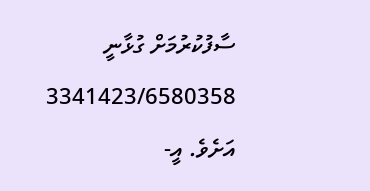ސާފުކުރުމަށް ގުޅާނީ 3341423/6580358 އަށެވެ. އީ-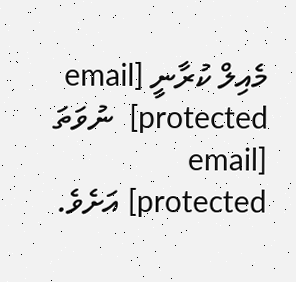މެއިލް ކުރާނީ [email protected]  ނުވަތަ [email protected] އަށެވެ.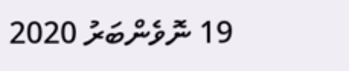19 ނޮވެންބަރު 2020